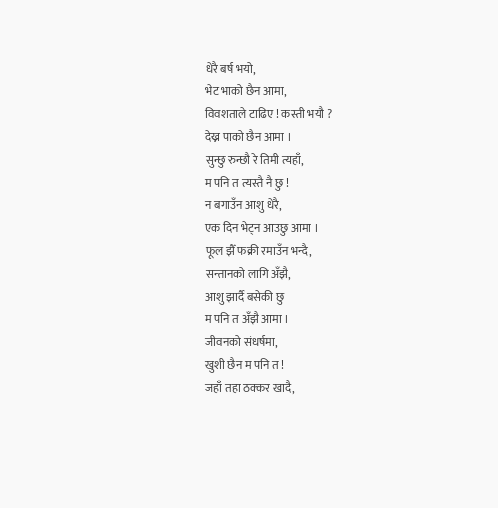धेरै बर्ष भयो,
भेट भाको छैन आमा,
विवशताले टाढिए ! कस्ती भयौ ?
देख्न पाको छैन आमा ।
सुन्छु रुन्छौ रे तिमी त्यहाँ,
म पनि त त्यस्तै नै छु !
न बगाउँन आशु धेरै,
एक दिन भेट्न आउछु आमा ।
फूल झैँ फक्री रमाउँन भन्दै,
सन्तानको लागि अँझै,
आशु झार्दै बसेकी छु
म पनि त अँझै आमा ।
जीवनको संधर्षमा,
खुशी छैन म पनि त !
जहाँ तहा ठक्कर खादै,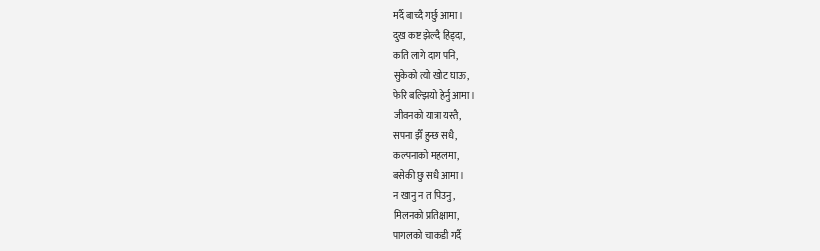मर्दै बाच्दै गर्छु आमा ।
दुख कष्ट झेल्दै हिड्दा,
कति लागे दाग पनि,
सुकेको त्यो खोट घाऊ,
फेरि बल्झियो हेर्नु आमा ।
जीवनको यात्रा यस्तै,
सपना झैँ हुन्छ सधै,
कल्पनाको महलमा,
बसेकी छु सधै आमा ।
न खानु न त पिउनु,
मिलनको प्रतिक्षामा,
पागलको चाकडी गर्दै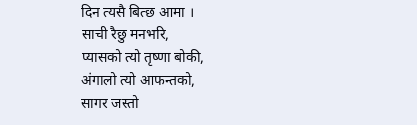दिन त्यसै बित्छ आमा ।
साची रैछु मनभरि,
प्यासको त्यो तृष्णा बोकी,
अंगालो त्यो आफन्तको,
सागर जस्तो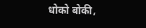धोको बोकी,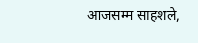आजसम्म साहशले,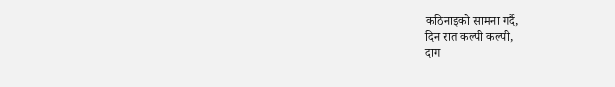कठिनाइको सामना गर्दै,
दिन रात कल्पी कल्पी,
दाग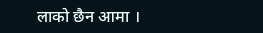लाको छैन आमा ।